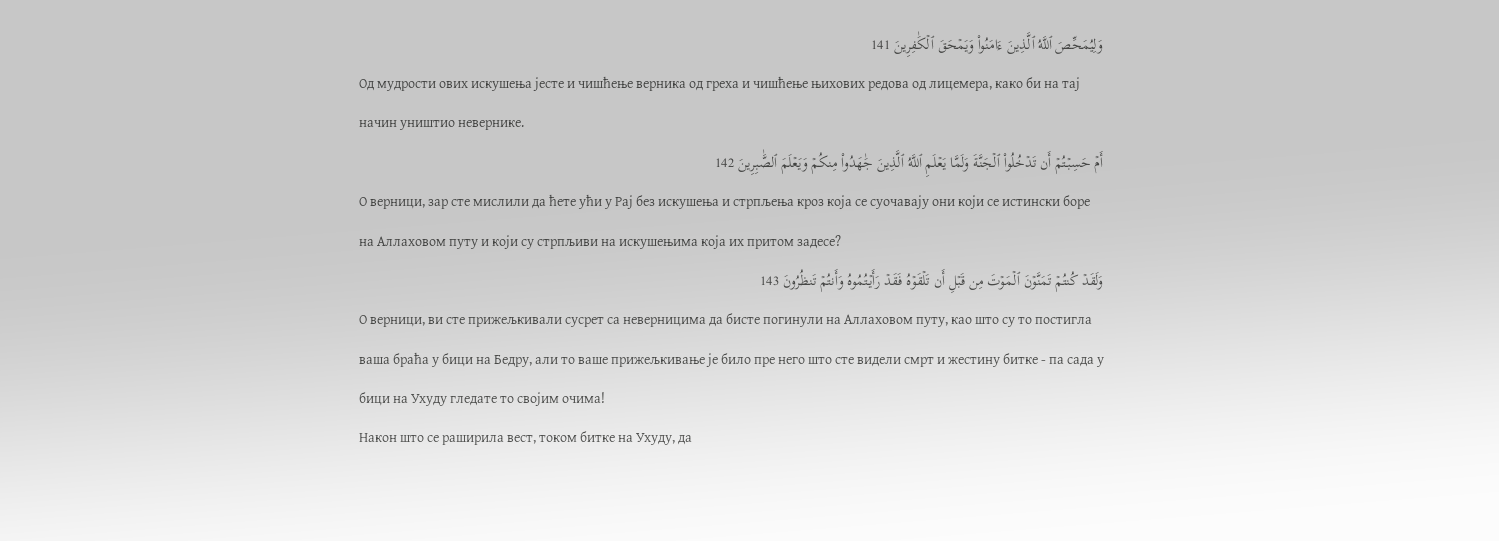وَلِيُمَحِّصَ ٱللَّهُ ٱلَّذِينَ ءَامَنُواْ وَيَمۡحَقَ ٱلۡكَٰفِرِينَ 141
Од мудрости ових искушења јесте и чишћење верника од греха и чишћење њихових редова од лицемера, како би на тај начин уништио невернике.
أَمۡ حَسِبۡتُمۡ أَن تَدۡخُلُواْ ٱلۡجَنَّةَ وَلَمَّا يَعۡلَمِ ٱللَّهُ ٱلَّذِينَ جَٰهَدُواْ مِنكُمۡ وَيَعۡلَمَ ٱلصَّٰبِرِينَ 142
О верници, зар сте мислили да ћете ући у Рај без искушења и стрпљења кроз која се суочавају они који се истински боре на Аллаховом путу и који су стрпљиви на искушењима која их притом задесе?
وَلَقَدۡ كُنتُمۡ تَمَنَّوۡنَ ٱلۡمَوۡتَ مِن قَبۡلِ أَن تَلۡقَوۡهُ فَقَدۡ رَأَيۡتُمُوهُ وَأَنتُمۡ تَنظُرُونَ 143
О верници, ви сте прижељкивали сусрет са неверницима да бисте погинули на Аллаховом путу, као што су то постигла ваша браћа у бици на Бедру, али то ваше прижељкивање је било пре него што сте видели смрт и жестину битке - па сада у бици на Ухуду гледате то својим очима!
Након што се раширила вест, током битке на Ухуду, да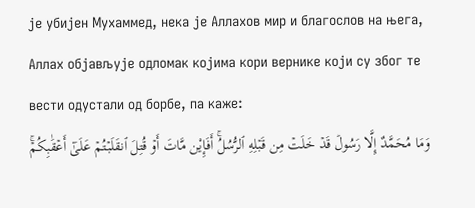је убијен Мухаммед, нека је Аллахов мир и благослов на њега, Аллах објављује одломак којима кори вернике који су због те вести одустали од борбе, па каже:
وَمَا مُحَمَّدٌ إِلَّا رَسُولٞ قَدۡ خَلَتۡ مِن قَبۡلِهِ ٱلرُّسُلُۚ أَفَإِيْن مَّاتَ أَوۡ قُتِلَ ٱنقَلَبۡتُمۡ عَلَىٰٓ أَعۡقَٰبِكُمۡۚ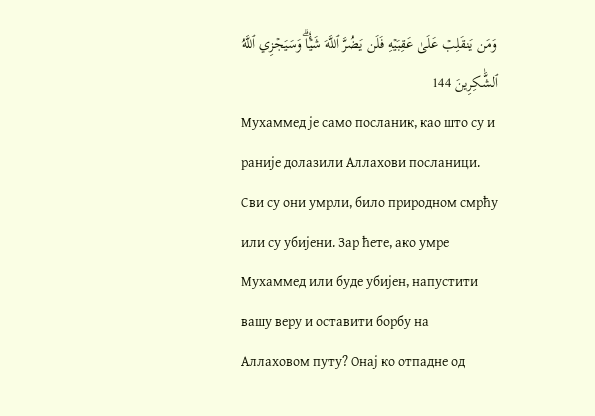وَمَن يَنقَلِبۡ عَلَىٰ عَقِبَيۡهِ فَلَن يَضُرَّ ٱللَّهَ شَيۡٔٗاۗ وَسَيَجۡزِي ٱللَّهُ ٱلشَّٰكِرِينَ 144
Мухаммед је само посланик, као што су и раније долазили Аллахови посланици. Сви су они умрли, било природном смрћу или су убијени. Зар ћете, ако умре Мухаммед или буде убијен, напустити вашу веру и оставити борбу на Аллаховом путу? Онај ко отпадне од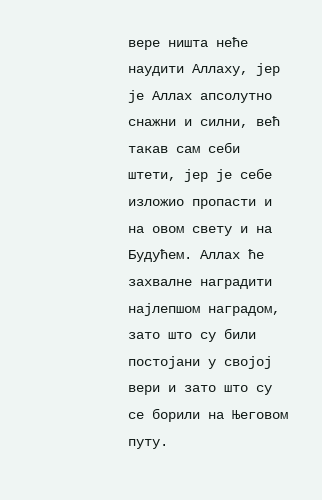вере ништа неће наудити Аллаху, јер је Аллах апсолутно снажни и силни, већ такав сам себи штети, јер је себе изложио пропасти и на овом свету и на Будућем. Аллах ће захвалне наградити најлепшом наградом, зато што су били постојани у својој вери и зато што су се борили на Његовом путу.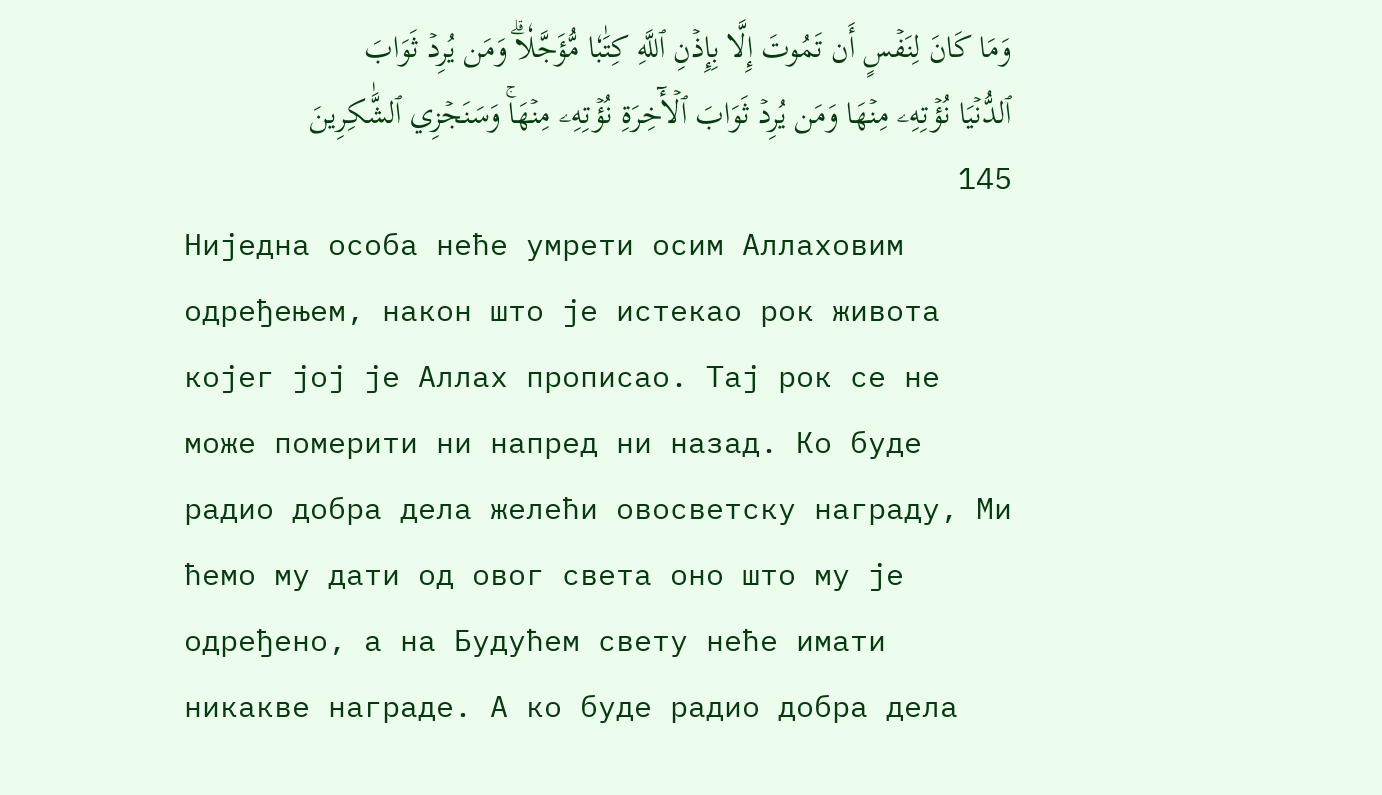وَمَا كَانَ لِنَفۡسٍ أَن تَمُوتَ إِلَّا بِإِذۡنِ ٱللَّهِ كِتَٰبٗا مُّؤَجَّلٗاۗ وَمَن يُرِدۡ ثَوَابَ ٱلدُّنۡيَا نُؤۡتِهِۦ مِنۡهَا وَمَن يُرِدۡ ثَوَابَ ٱلۡأٓخِرَةِ نُؤۡتِهِۦ مِنۡهَاۚ وَسَنَجۡزِي ٱلشَّٰكِرِينَ 145
Ниједна особа неће умрети осим Аллаховим одређењем, након што је истекао рок живота којег јој је Аллах прописао. Тај рок се не може померити ни напред ни назад. Ко буде радио добра дела желећи овосветску награду, Ми ћемо му дати од овог света оно што му је одређено, а на Будућем свету неће имати никакве награде. А ко буде радио добра дела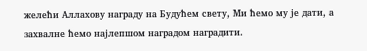желећи Аллахову награду на Будућем свету, Ми ћемо му је дати, а захвалне ћемо најлепшом наградом наградити.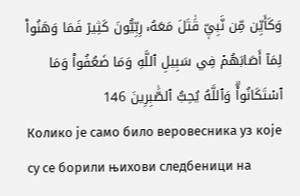وَكَأَيِّن مِّن نَّبِيّٖ قَٰتَلَ مَعَهُۥ رِبِّيُّونَ كَثِيرٞ فَمَا وَهَنُواْ لِمَآ أَصَابَهُمۡ فِي سَبِيلِ ٱللَّهِ وَمَا ضَعُفُواْ وَمَا ٱسۡتَكَانُواْۗ وَٱللَّهُ يُحِبُّ ٱلصَّٰبِرِينَ 146
Колико је само било веровесника уз које су се борили њихови следбеници на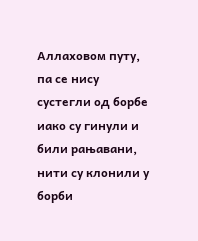Аллаховом путу, па се нису сустегли од борбе иако су гинули и били рањавани, нити су клонили у борби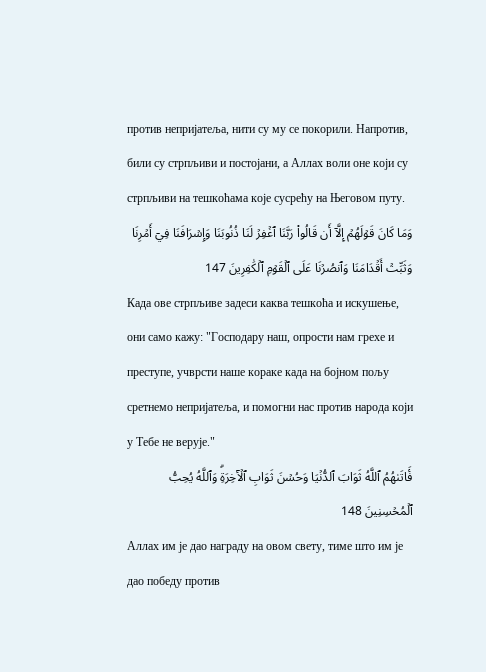против непријатеља, нити су му се покорили. Напротив, били су стрпљиви и постојани, а Аллах воли оне који су стрпљиви на тешкоћама које сусрећу на Његовом путу.
وَمَا كَانَ قَوۡلَهُمۡ إِلَّآ أَن قَالُواْ رَبَّنَا ٱغۡفِرۡ لَنَا ذُنُوبَنَا وَإِسۡرَافَنَا فِيٓ أَمۡرِنَا وَثَبِّتۡ أَقۡدَامَنَا وَٱنصُرۡنَا عَلَى ٱلۡقَوۡمِ ٱلۡكَٰفِرِينَ 147
Када ове стрпљиве задеси каква тешкоћа и искушење, они само кажу: "Господару наш, опрости нам грехе и преступе, учврсти наше кораке када на бојном пољу сретнемо непријатеља, и помогни нас против народа који у Тебе не верује."
فَٔاتَىٰهُمُ ٱللَّهُ ثَوَابَ ٱلدُّنۡيَا وَحُسۡنَ ثَوَابِ ٱلۡأٓخِرَةِۗ وَٱللَّهُ يُحِبُّ ٱلۡمُحۡسِنِينَ 148
Аллах им је дао награду на овом свету, тиме што им је дао победу против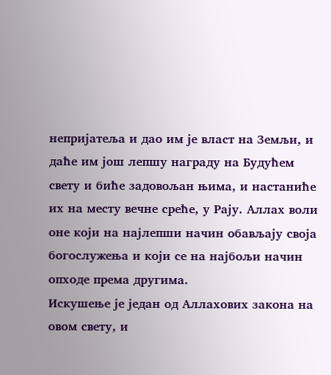непријатеља и дао им је власт на Земљи, и даће им још лепшу награду на Будућем свету и биће задовољан њима, и настаниће их на месту вечне среће, у Рају. Аллах воли оне који на најлепши начин обављају своја богослужења и који се на најбољи начин опходе према другима.
Искушење је један од Аллахових закона на овом свету, и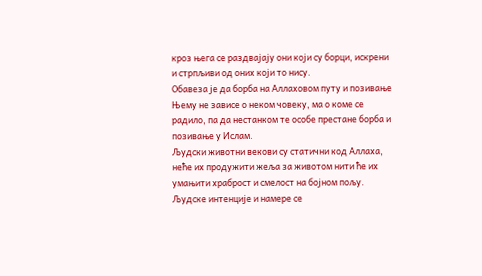кроз њега се раздвајају они који су борци, искрени и стрпљиви од оних који то нису.
Обавеза је да борба на Аллаховом путу и позивање Њему не зависе о неком човеку, ма о коме се радило, па да нестанком те особе престане борба и позивање у Ислам.
Људски животни векови су статични код Аллаха, неће их продужити жеља за животом нити ће их умањити храброст и смелост на бојном пољу.
Људске интенције и намере се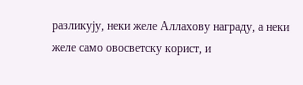разликују, неки желе Аллахову награду, а неки желе само овосветску корист, и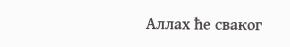Аллах ће сваког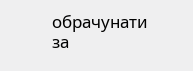обрачунати за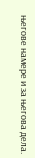његове намере и за његова дела.